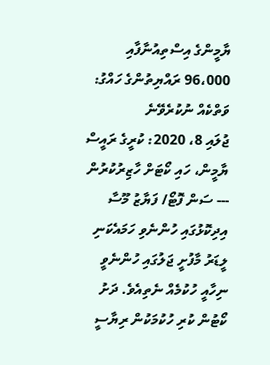ޔާމީންގެ އިސްތިއުނާފާއި 96،000 ރައްޔިތުންގެ ހައްގު: ވަތްކެއް ނުކުރެވޭނެ
ޖުލައި 8، 2020: ކުރީގެ ރައީސް ޔާމީން، ހައި ކޯޓަށް ހާޒިރުކުރުން --- ސަން ފޮޓޯ/ ފަޔާޒު މޫސާ
އިދިކޮޅުގައި ހުންނެވި ހަމައެކަނި ލީޑަރު މާފުށީ ޖަލުގައި ހުންނެވީ ނިހާއީ ހުކުމެއް ނެތިއެވެ. ދަށު ކޯޓުން ކުރި ހުކުމަކުން ރިޔާސީ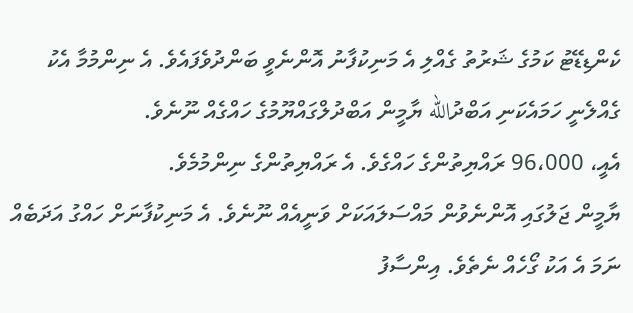ކެންޑިޑޭޓު ކަމުގެ ޝަރުތު ގެއްލި އެ މަނިކުފާނު އޮންނެވީ ބަންދުވެފައެވެ. އެ ނިންމުމާ އެކު ގެއްލެނީ ހަމައެކަނި އަބްދުالله ޔާމީން އަބްދުލްގައްޔޫމުގެ ހައްގެއް ނޫނެވެ.
އެއީ، 96،000 ރައްޔިތުންގެ ހައްގެވެ. އެ ރައްޔިތުންގެ ނިންމުމެވެ.
ޔާމީން ޖަލުގައި އޮންނެވުން މައްސަލައަކަށް ވަނީއެއް ނޫނެވެ. އެ މަނިކުފާނަށް ހައްގު އަދަބެއް ނަމަ އެ އަކު ގޯހެއް ނެތެވެ. އިންސާފު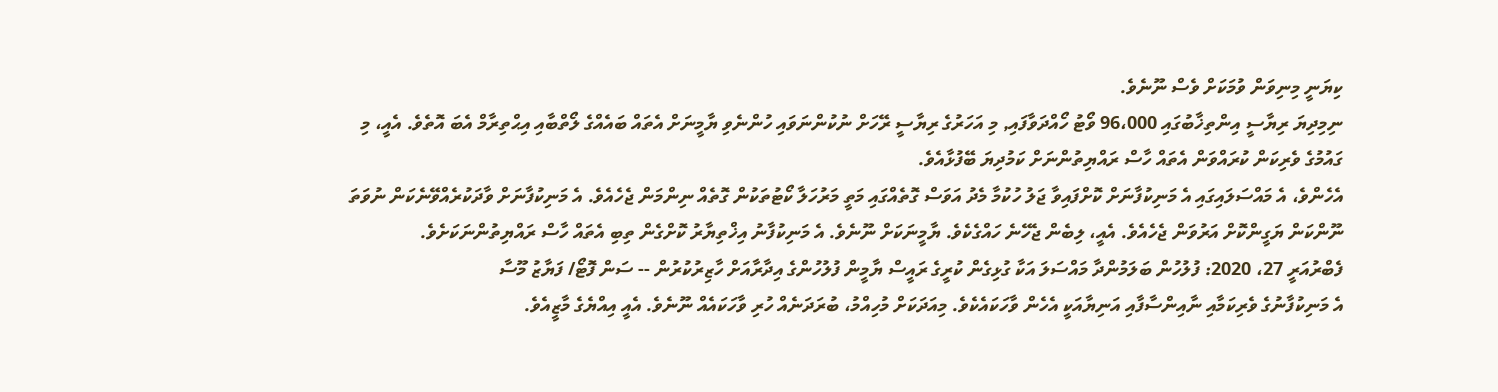ކިޔަނީ މިނިވަން ވުމަކަށް ވެސް ނޫނެވެ.
ނިމިދިޔަ ރިޔާސީ އިންތިޚާބުގައި 96،000 ވޯޓު ހޯއްދަވާފައި, މި އަހަރުގެ ރިޔާސީ ރޭހަށް ނުކުންނަވައި ހުންނެވި ޔާމީނަށް އެތައް ބައެއްގެ ލޯތްބާއި އިޙްތިރާމް އެބަ އޮތެވެ. އެއީ، މި ގައުމުގެ ވެރިކަން ކުރައްވަން އެތައް ހާސް ރައްޔިތުންނަށް ކަމުދިޔަ ބޭފުޅާއެވެ.
އެހެންވެ، އެ މައްސަލައިގައި އެ މަނިކުފާނަށް ކޮށްފައިވާ ޖަލު ހުކުމާ މެދު އަވަސް ގޮތެއްގައި މަތީ މަރުހަލާ ކޯޓުތަކުން ގޮތެއް ނިންމަން ޖެހެއެވެ. އެ މަނިކުފާނަށް ވާދަކުރެއްވޭނެކަން ނުވަތަ ނޫންކަން ޔަގީންކޮށް އަރުވަން ޖެހެއެވެ. އެއީ، ލިބެން ޖެހޭނެ ހައްގެކެވެ. ޔާމީނަކަށް ނޫނެވެ. އެ މަނިކުފާނު އިޚްތިޔާރު ކޮށްގެން ތިބި އެތައް ހާސް ރައްޔިތުންނަކަށެވެ.
ފެބްރުއަރީ 27، 2020: ފުލުހުން ބަލަމުންދާ މައްސަލަ އަކާ ގުޅިގެން ކުރީގެ ރައީސް ޔާމީން ފުލުހުންގެ އިދާރާއަށް ހާޒިރުކުރުން -- ސަން ފޮޓޯ/ ފަޔާޒު މޫސާ
އެ މަނިކުފާނުގެ ވެރިކަމާއި ނާއިންސާފާއި އަނިޔާއަކީ އެހެން ވާހަކައެކެވެ. މިއަދަކަށް މުހިއްމު، ބުރަދަނެއް ހުރި ވާހަކައެއް ނޫނެވެ. އެއީ އިއްޔެގެ މާޒީއެވެ.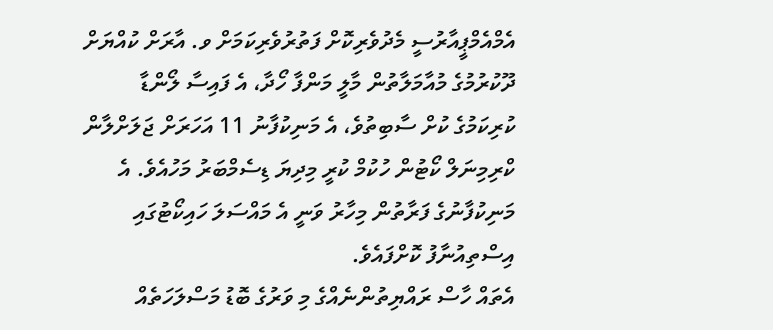އެމްއެމްޕީއާރުސީ މެދުވެރިކޮށް ފަތުރުވެރިކަމަށް ވ. އާރަށް ކުއްޔަށް ދޫކުރުމުގެ މުއާމަލާތުން މާލީ މަންފާ ހޯދާ، އެ ފައިސާ ލޯންޑާ ކުރިކަމުގެ ކުށް ސާބިތުވެ، އެ މަނިކުފާނު 11 އަހަރަށް ޖަލަށްލާން ކްރިމިނަލް ކޯޓުން ހުކުމް ކުރީ މިދިޔަ ޑިސެމްބަރު މަހުއެވެ. އެ މަނިކުފާނުގެ ފަރާތުން މިހާރު ވަނީ އެ މައްސަލަ ހައިކޯޓުގައި އިސްތިއުނާފު ކޮށްފައެވެ.
އެތައް ހާސް ރައްޔިތުންނެއްގެ މި ވަރުގެ ބޮޑު މަސްލަހަތެއް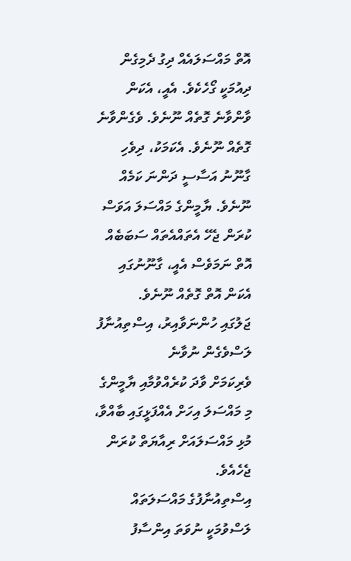އޮތް މައްސަލައެއް ދިގު ދެމިގެން ދިއުމަކީ ގޯހެކެވެ. އެއީ، އެކަން ވާންވާނެ ގޮތެއް ނޫނެވެ. ވެގެންވާނެ ގޮތެއް ނޫނެވެ. އެކަމަކު، ދިވެހި ގާނޫނު އަސާސީ ދަންނަ ކަމެއް ނޫނެވެ. ޔާމީންގެ މައްސަލަ އަވަސް ކުރަން ޖެހޭ އެތައްއެތައް ސަބަބެއް އޮތް ނަމަވެސް އެއީ، ގާނޫނުގައި އެކަން އޮތް ގޮތެއް ނޫނެވެ.
ޖަލުގައި ހުންނަވާއިރު، އިސްތިއުނާފު ލަސްވެގެން ނުވާނެ
ވެރިކަމަށް ވާދަ ކުރެއްވުމާއި ޔާމީންގެ މި މައްސަލަ އިހަށް އެއްފަޅީގައި ބާއްވާ، މުޅި މައްސަލައަށް ރިއާޔަތް ކުރަން ޖެހެއެވެ.
އިސްތިއުނާފުގެ މައްސަލަތައް ލަސްވުމަކީ ނުވަތަ އިންސާފު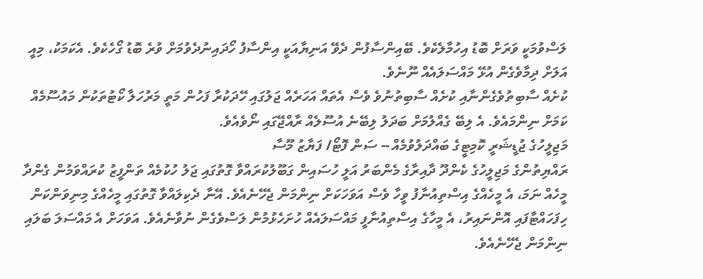ލަސްވުމަކީ ވަރަށް ބޮޑު އިހުމާލެކެވެ. ބޭއިންސާފުން ދެވޭ އަނިޔާއަކީ އިންސާފު ހޯދައިނުދެވުމަށް ވުރެ ބޮޑު ގޯހެކެވެ. އެކަމަކު، މިއީ އަލަށް ދިމާވެގެން އުޅޭ މައްސަލައެއް ނޫނެވެ.
ކުށެއް ސާބިތުވެގެންނާއި ކުށެއް ސާބިތުނުވެ ވެސް އެތައް އަހަރެއް ޖަލުގައި ހޭދަކުރާ ފަހުން މަތީ މަރުހަލާ ކޯޓުތަކުން މައުސޫމެއް ކަމަށް ނިންމައެވެ. އެ ލިބޭ ގެއްލުމަށް ބަދަލު ލިބޭނެ އުސޫލެއް ރާއްޖޭގައި ނޯވެއެވެ.
މަޖިލީހުގެ ޖުޑީޝަރީ ކޮމިޓީގެ ބައްދަލުވުމެއް -- ސަން ފޮޓޯ/ ފަޔާޒު މޫސާ
ރައްޔިތުންގެ މަޖިލީހުގެ ކެންދޫ ދާއިރާގެ މެންބަރު އަލީ ހުސައިން ގަބޫލުކުރައްވާ ގޮތުގައި ޖަލު ހުކުމެއް ތަންފީޒު ކުރައްވަމުން ގެންދާ މީހެއް ނަމަ، އެ މީހެއްގެ އިސްތިއުނާފު ވީހާ ވެސް އަވަހަކަށް ނިންމަން ޖެހޭނެއެވެ. އޭނާ ދެކިލައްވާ ގޮތުގައި މީހެއްގެ މިނިވަންކަން ހިފަހައްޓާފައި އޮންނައިރު، އެ މީހާގެ އިސްތިއުނާފީ މައްސަލައެއް ހުށަހެޅުމުން ލަސްވެގެން ނުވާނެއެވެ. އަވަހަށް އެ މައްސަލަ ބަލައި ނިންމަން ޖެހޭނެއެވެ.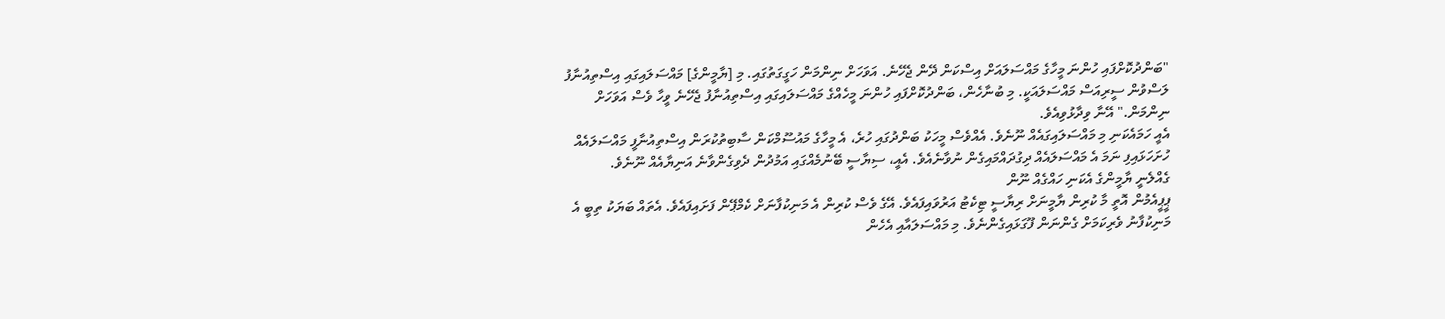"ބަންދުކޮށްފައި ހުންނަ މީހާގެ މައްސަލައަށް އިސްކަން ދޭން ޖެހޭނެ. އަވަހަށް ނިންމަން ހަގީގަތުގައި. މި [ޔާމީންގެ] މައްސަލައިގައި އިސްތިއުނާފު ލަސްވުން ސީރިއަސް މައްސަލައަކީ. މި ބުނާހެން، ބަންދުކޮށްފައި ހުންނަ މީހެއްގެ މައްސަލައިގައި އިސްތިއުނާފު ޖެހޭނެ ވީހާ ވެސް އަވަހަށް ނިންމަން." އޭނާ ވިދާޅުވިއެވެ.
އެއީ ހަމައެކަނި މި މައްސަލައިގައެއް ނޫނެވެ. އެއްވެސް މީހަކު ބަންދުގައި ހުރެ، އެ މީހާގެ މައުސޫމްކަން ސާބިތުކުރަން އިސްތިއުނާފީ މައްސަލައެއް ހުށަހަޅައިފި ނަމަ އެ މައްސަލައެއް ދިގުދައްމައިގެން ނުވާނެއެވެ. އެއީ، ސިޔާސީ ބޭނުމެއްގައި އަމުދުން ދެވިގެންވާނެ އަނިޔާއެއް ނޫނެވެ.
ގެއްލެނީ ޔާމީންގެ އެކަނި ހައްގެއް ނޫން
ޕީޕީއެމުން އޮތީ މާ ކުރިން ޔާމީނަށް ރިޔާސީ ޓިކެޓު އަރުވައިފައެވެ. އޭގެ ވެސް ކުރިން އެ މަނިކުފާނަށް ކެމްޕޭން ފަށައިފައެވެ. އެތައް ބަޔަކު ތިބީ އެ މަނިކުފާނު ވެރިކަމަށް ގެންނަން ފޫގަޅައިގެންނެވެ. މި މައްސަލައާއި އެހެން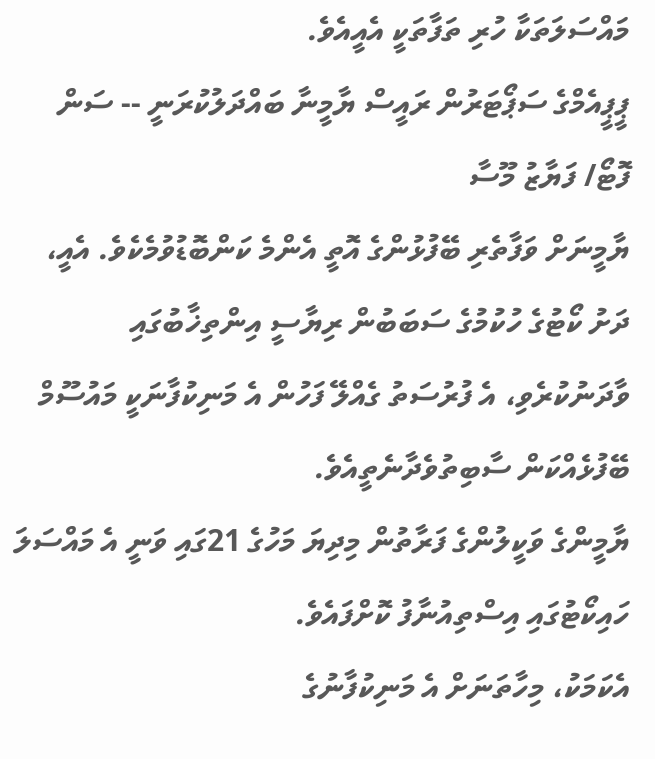މައްސަލަތަކާ ހުރި ތަފާތަކީ އެއީއެވެ.
ޕީޕީއެމްގެ ސަޕޯޓަރުން ރައީސް ޔާމީނާ ބައްދަލުކުރަނީ -- ސަން ފޮޓޯ/ ފަޔާޒު މޫސާ
ޔާމީނަށް ވަފާތެރި ބޭފުޅުންގެ އޮތީ އެންމެ ކަންބޮޑުވުމެކެވެ. އެއީ، ދަށު ކޯޓުގެ ހުކުމުގެ ސަބަބުން ރިޔާސީ އިންތިޚާބުގައި ވާދަނުކުރެވި، އެ ފުރުސަތު ގެއްލޭ ފަހުން އެ މަނިކުފާނަކީ މައުސޫމް ބޭފުޅެއްކަން ސާބިތުވެދާނެތީއެވެ.
ޔާމީންގެ ވަކީލުންގެ ފަރާތުން މިދިޔަ މަހުގެ 21ގައި ވަނީ އެ މައްސަލަ ހައިކޯޓުގައި އިސްތިއުނާފު ކޮށްފައެވެ.
އެކަމަކު، މިހާތަނަށް އެ މަނިކުފާނުގެ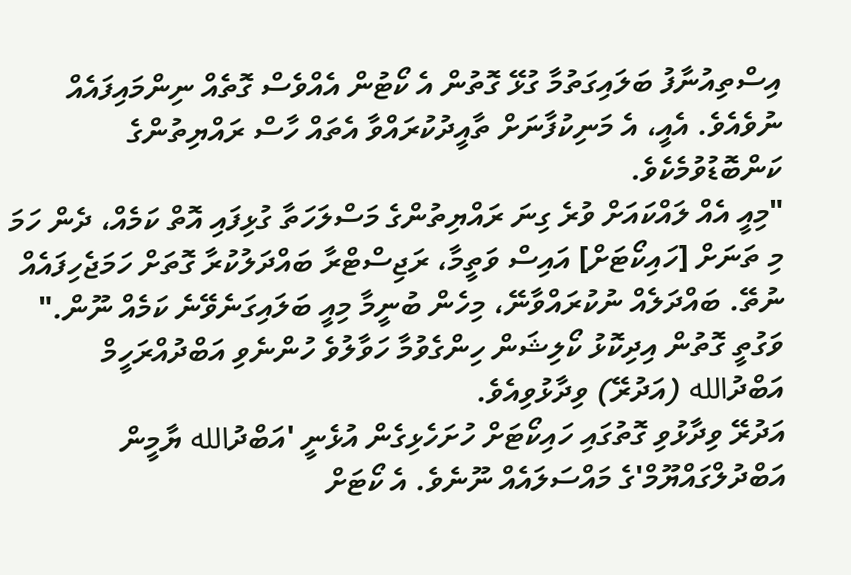އިސްތިއުނާފު ބަލައިގަތުމާ ގުޅޭ ގޮތުން އެ ކޯޓުން އެއްވެސް ގޮތެއް ނިންމައިފައެއް ނުވެއެވެ. އެއީ، އެ މަނިކުފާނަށް ތާއީދުކުރައްވާ އެތައް ހާސް ރައްޔިތުންގެ ކަންބޮޑުވުމެކެވެ.
"މިއީ އެއް ލައްކައަށް ވުރެ ގިނަ ރައްޔިތުންގެ މަސްލަހަތާ ގުޅިފައި އޮތް ކަމެއް، ދެން ހަމަ މި ތަނަށް [ހައިކޯޓަށް] އައިސް ވަތީމާ، ރަޖިސްޓްރާ ބައްދަލުކުރާ ގޮތަށް ހަމަޖެހިފައެއް ނުތޭ. ބައްދަލެއް ނުކުރައްވާނޭ، މިހެން ބުނީމާ މިއީ ބަލައިގަނެވޭނެ ކަމެއް ނޫން." ވަގުތީ ގޮތުން އިދިކޮޅު ކޯލިޝަން ހިންގެވުމާ ހަވާލުވެ ހުންނެވި އަބްދުއްރަހީމް އަބްދުالله (އަދުރޭ) ވިދާޅުވިއެވެ.
އަދުރޭ ވިދާޅުވި ގޮތުގައި ހައިކޯޓަށް ހުށަހެޅިގެން އުޅެނީ 'އަބްދުالله ޔާމީން އަބްދުލްގައްޔޫމް'ގެ މައްސަލައެއް ނޫނެވެ. އެ ކޯޓަށް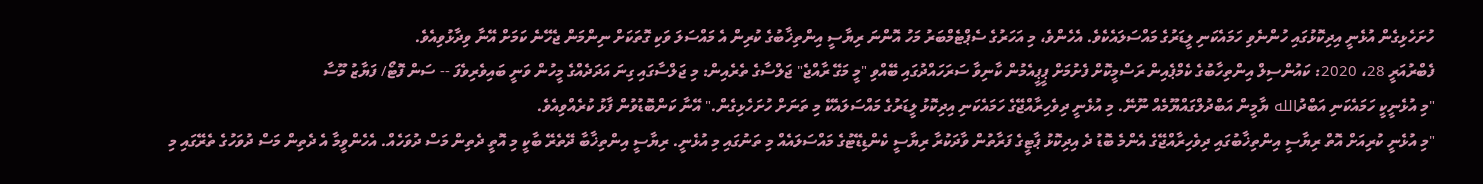ހުށަހެޅިގެން އުޅެނީ އިދިކޮޅުގައި ހުންނެވި ހަމައެކަނި ލީޑަރުގެ މައްސަލައެކެވެ. އެހެންވެ، މި އަހަރުގެ ސެޕްޓެމްބަރު މަހު އޮންނަ ރިޔާސީ އިންތިޚާބުގެ ކުރިން އެ މައްސަލަ ވަކި ގޮތަކަށް ނިންމަން ޖެހޭނެ ކަމަށް އޭނާ ވިދާޅުވިއެވެ.
ފެބްރުއަރީ 28، 2020: ކައުންސިލް އިންތިހާބުގެ ކެމްޕެއިން ރަސްމީކޮށް ފެށުމަށް ޕީޕީއެމުން ކާނިވާ ސަރަހައްދުގައި ބޭއްވި "މީ މަގޭ ރާއްޖެ" ޖަލްސާގެ ތެރެއިން: މި ޖަލްސާގައި ގިނަ އަދަދެއްގެ މީހުން ވަނީ ބައިވެރިވެފަ -- ސަން ފޮޓޯ/ ފަޔާޒު މޫސާ
"މި އުޅެނީކީ ހަމައެކަނި އަބްދުالله ޔާމީން އަބްދުލްގައްޔޫމެއް ނޫނޭ. މި އުޅެނީ ދިވެހިރާއްޖޭގެ ހަމައެކަނި އިދިކޮޅު ލީޑަރުގެ މައްސަލައެކޭ މި ތަނަށް ހުށަހެޅިގެން." އޭނާ ކަންބޮޑުވުން ފާޅު ކުރެއްވިއެވެ.
"މި އުޅެނީ ކުރިއަށް އޮތް ރިޔާސީ އިންތިޚާބުގައި ދިވެހިރާއްޖޭގެ އެންމެ ބޮޑު ދެ އިދިކޮޅު ޕާޓީގެ ފަރާތުން ވާދަކުރާ ރިޔާސީ ކެންޑިޑޭޓުގެ މައްސަލައެއް މި ތަނުގައި މި އުޅެނީ. ރިޔާސީ އިންތިޚާބާ ދޭތެރޭ ބާކީ މި އޮތީ ދެތިން މަސް ދުވަހެއް. އެހެންވީމާ އެ ދެތިން މަސް ދުވަހުގެ ތެރޭގައި މި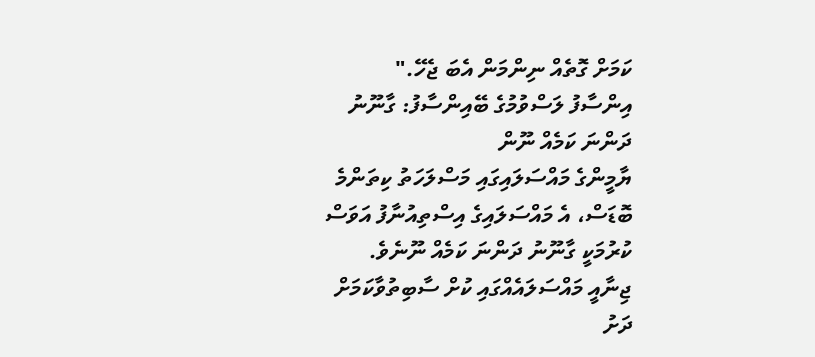ކަމަށް ގޮތެއް ނިންމަން އެބަ ޖެހޭ."
އިންސާފު ލަސްވުމުގެ ބޭއިންސާފު: ގާނޫނު ދަންނަ ކަމެއް ނޫން
ޔާމީންގެ މައްސަލައިގައި މަސްލަހަތު ކިތަންމެ ބޮޑަސް، އެ މައްސަލައިގެ އިސްތިއުނާފު އަވަސް ކުރުމަކީ ގާނޫނު ދަންނަ ކަމެއް ނޫނެވެ.
ޖިނާއީ މައްސަލައެއްގައި ކުށް ސާބިތުވާކަމަށް ދަށު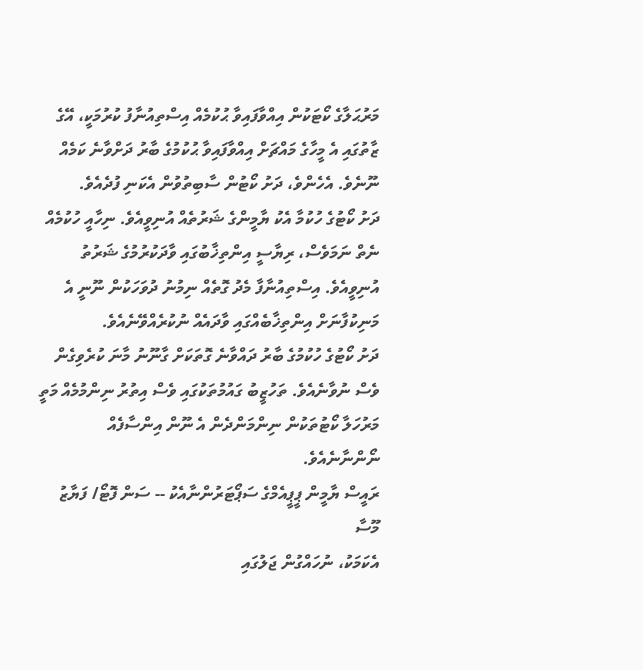މަރުޙަލާގެ ކޯޓަކުން އިއްވާފައިވާ ޙުކުމެއް އިސްތިއުނާފު ކުރުމަކީ، އޭގެ ޒާތުގައި އެ މީހާގެ މައްޗަށް އިއްވާފައިވާ ޙުކުމުގެ ބާރު ދަށްވާނެ ކަމެއް ނޫނެވެ. އެހެންވެ، ދަށު ކޯޓުން ސާބިތުވުން އެކަނި ފުދެއެވެ.
ދަށު ކޯޓުގެ ހުކުމާ އެކު ޔާމީންގެ ޝަރުތެއް އުނިވީއެވެ. ނިހާއީ ހުކުމެއް ނެތް ނަމަވެސް، ރިޔާސީ އިންތިޚާބުގައި ވާދަކުރުމުގެ ޝަރުތު އުނިވީއެވެ. އިސްތިއުނާފާ މެދު ގޮތެއް ނިމުނު ދުވަހަކުން ނޫނީ އެ މަނިކުފާނަށް އިންތިޚާބެއްގައި ވާދައެއް ނުކުރެއްވޭނެއެވެ.
ދަށު ކޯޓުގެ ހުކުމުގެ ބާރު ދައްވާނެ ގޮތަކަށް ގާނޫނު މާނަ ކުރެވިގެން ވެސް ނުވާނެއެވެ. ތަހުޒީބު ގައުމުތަކުގައި ވެސް އިތުރު ނިންމުމެއް މަތީ މަރުހަލާ ކޯޓުތަކުން ނިންމަންދެން އެ ނޫން އިންސާފެއް ނޯންނާނެއެވެ.
ރައީސް ޔާމީން ޕީޕީއެމްގެ ސަޕޯޓަރުންނާއެކު -- ސަން ފޮޓޯ/ ފަޔާޒު މޫސާ
އެކަމަކު، ނުހައްގުން ޖަލުގައި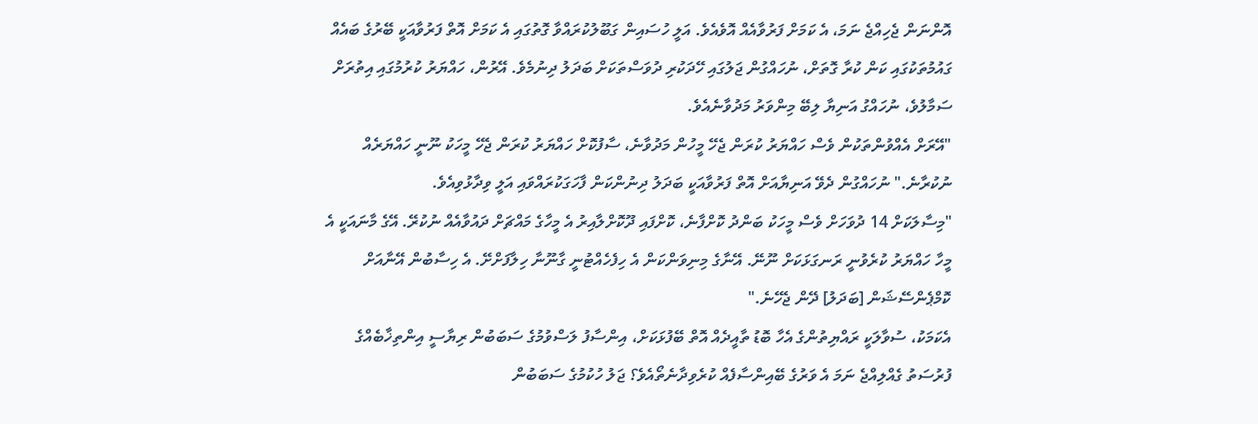އޮންނަން ޖެހިއްޖެ ނަމަ، އެ ކަމަށް ފަރުވާއެއް އޮވެއެވެ. އަލީ ހުސައިން ގަބޫލުކުރައްވާ ގޮތުގައި އެ ކަމަށް އޮތް ފަރުވާއަކީ ބޭރުގެ ބައެއް ގައުމުތަކުގައި ކަން ކުރާ ގޮތަށް، ނުހައްގުން ޖަލުގައި ހޭދަކުރި ދުވަސްތަކަށް ބަދަލު ދިނުމެވެ. އޭރުން، ހައްޔަރު ކުރުމުގައި އިތުރަށް ސަމާލުވެ، ނުހައްގު އަނިޔާ ލިބޭ މިންވަރު މަދުވާނެއެވެ.
"އޭރަށް އެއްވުންތަކުން ވެސް ހައްޔަރު ކުރަން ޖެހޭ މީހުން މަދުވާނެ، ސާފުކޮށް ހައްޔަރު ކުރަން ޖެހޭ މީހަކު ނޫނީ ހައްޔަރެއް ނުކުރާނެ." ނުހައްގުން ދެވޭ އަނިޔާއަށް އޮތް ފަރުވާއަކީ ބަދަލު ދިނުންކަން ފާހަގަކުރައްވައި އަލީ ވިދާޅުވިއެވެ.
"މިސާލަކަށް 14 ދުވަހަށް ވެސް މީހަކު ބަންދު ކޮށްފާނެ، ކޮށްފައި ދޫކޮށްލާއިރު އެ މީހާގެ މައްޗަށް ދައުވާއެއް ނުކުރޭ. އޭގެ މާނައަކީ އެ މީހާ ހައްޔަރު ކުރެވުނީ ރަނގަޅަކަށް ނޫނޭ. އޭނާގެ މިނިވަންކަން އެ ހިފެހެއްޓުނީ ގާނޫނާ ހިލާފަށްށޭ. އެ ހިސާބުން އޭނާއަށް ކޮމްޕެންސޭޝަން [ބަދަލު] ދޭން ޖެހޭނެ."
އެކަމަކު، ސުވާލަކީ ރައްޔިތުންގެ އެހާ ބޮޑު ތާއީދެއް އޮތް ބޭފުޅަކަށް، އިންސާފު ލަސްވުމުގެ ސަބަބުން ރިޔާސީ އިންތިޚާބެއްގެ ފުރުސަތު ގެއްލިއްޖެ ނަމަ އެ ވަރުގެ ބޭއިންސާފެއް ކުރެވިދާނެތޯއެވެ؟ ޖަލު ހުކުމުގެ ސަބަބުން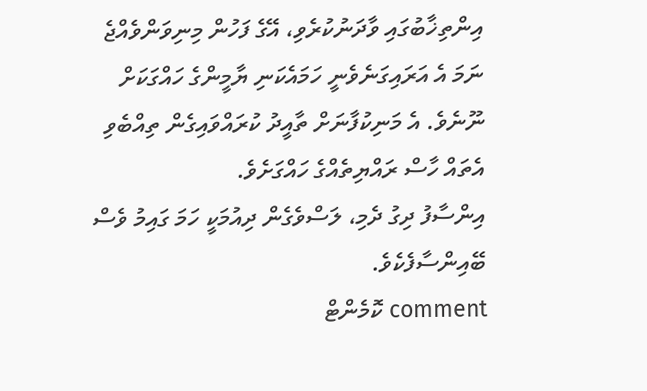އިންތިޚާބުގައި ވާދަނުކުރެވި، އޭގެ ފަހުން މިނިވަންވެއްޖެ ނަމަ އެ އަރައިގަނެވެނީ ހަމައެކަނި ޔާމީންގެ ހައްގަކަށް ނޫނެވެ. އެ މަނިކުފާނަށް ތާއީދު ކުރައްވައިގެން ތިއްބެވި އެތައް ހާސް ރައްޔިތެއްގެ ހައްގަށެވެ.
އިންސާފު ދިގު ދެމި، ލަސްވެގެން ދިއުމަކީ ހަމަ ގައިމު ވެސް ބޭއިންސާފެކެވެ.
comment ކޮމެންޓް